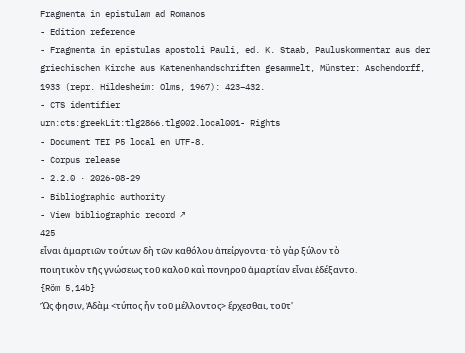Fragmenta in epistulam ad Romanos
- Edition reference
- Fragmenta in epistulas apostoli Pauli, ed. K. Staab, Pauluskommentar aus der griechischen Kirche aus Katenenhandschriften gesammelt, Münster: Aschendorff, 1933 (repr. Hildesheim: Olms, 1967): 423–432.
- CTS identifier
urn:cts:greekLit:tlg2866.tlg002.local001- Rights
- Document TEI P5 local en UTF-8.
- Corpus release
- 2.2.0 · 2026-08-29
- Bibliographic authority
- View bibliographic record ↗
425
εἶναι ἁμαρτιῶν τούτων δὴ τῶν καθόλου ἀπείργοντα· τὸ γὰρ ξύλον τὸ
ποιητικὸν τῆς γνώσεως τοῦ καλοῦ καὶ πονηροῦ ἁμαρτίαν εἶναι ἐδέξαντο.
{Röm 5,14b}
Ὥς φησιν, Ἀδὰμ <τύπος ἦν τοῦ μέλλοντος> ἔρχεσθαι, τοῦτ'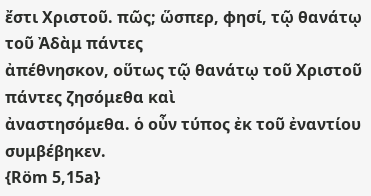ἔστι Χριστοῦ. πῶς; ὥσπερ, φησί, τῷ θανάτῳ τοῦ Ἀδὰμ πάντες
ἀπέθνησκον, οὕτως τῷ θανάτῳ τοῦ Χριστοῦ πάντες ζησόμεθα καὶ
ἀναστησόμεθα. ὁ οὖν τύπος ἐκ τοῦ ἐναντίου συμβέβηκεν.
{Röm 5,15a}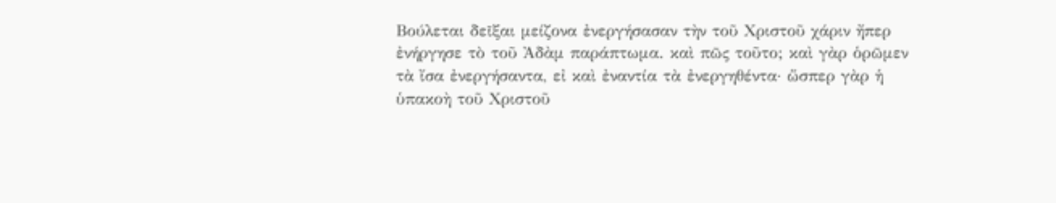Βούλεται δεῖξαι μείζονα ἐνεργήσασαν τὴν τοῦ Χριστοῦ χάριν ἤπερ
ἐνήργησε τὸ τοῦ Ἀδὰμ παράπτωμα. καὶ πῶς τοῦτο; καὶ γὰρ ὁρῶμεν
τὰ ἴσα ἐνεργήσαντα, εἰ καὶ ἐναντία τὰ ἐνεργηθέντα· ὥσπερ γὰρ ἡ
ὑπακοὴ τοῦ Χριστοῦ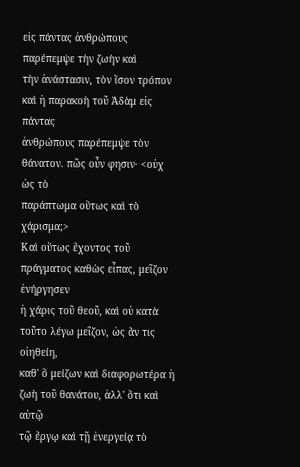εἰς πάντας ἀνθρώπους παρέπεμψε τὴν ζωὴν καὶ
τὴν ἀνάστασιν, τὸν ἴσον τρόπον καὶ ἡ παρακοὴ τοῦ Ἀδὰμ εἰς πάντας
ἀνθρώπους παρέπεμψε τὸν θάνατον. πῶς οὖν φησιν· <οὐχ ὡς τὸ
παράπτωμα οὕτως καὶ τὸ χάρισμα;>
Καὶ οὕτως ἔχοντος τοῦ πράγματος καθὼς εἶπας, μεῖζον ἐνήργησεν
ἡ χάρις τοῦ θεοῦ, καὶ οὐ κατὰ τοῦτο λέγω μεῖζον, ὡς ἄν τις οἰηθείη,
καθ' ὃ μείζων καὶ διαφορωτέρα ἡ ζωὴ τοῦ θανάτου, ἀλλ' ὅτι καὶ αὐτῷ
τῷ ἔργῳ καὶ τῇ ἐνεργείᾳ τὸ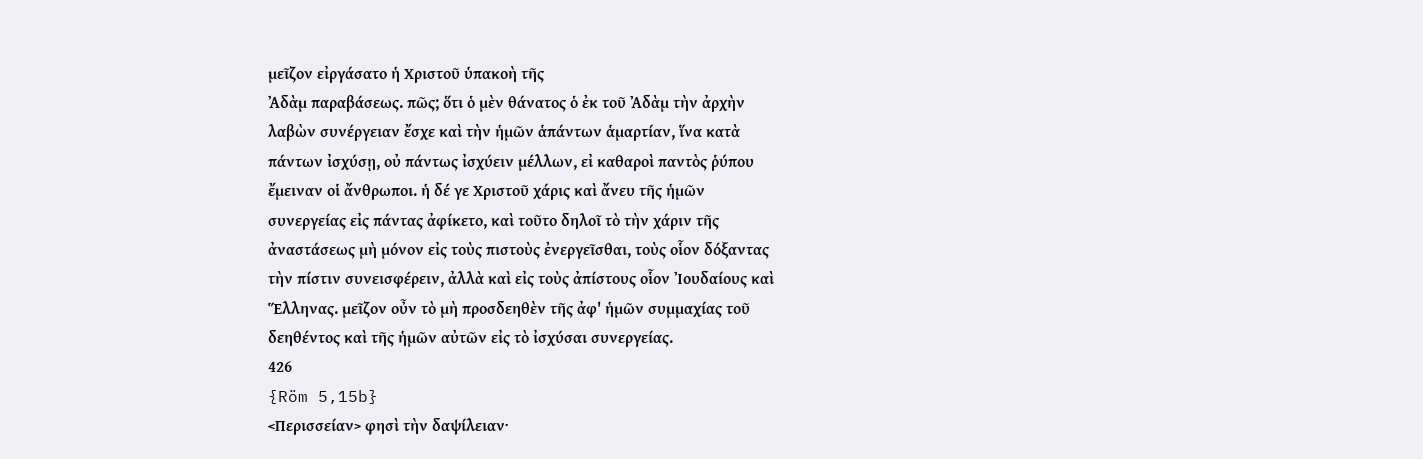μεῖζον εἰργάσατο ἡ Χριστοῦ ὑπακοὴ τῆς
Ἀδὰμ παραβάσεως. πῶς; ὅτι ὁ μὲν θάνατος ὁ ἐκ τοῦ Ἀδὰμ τὴν ἀρχὴν
λαβὼν συνέργειαν ἔσχε καὶ τὴν ἡμῶν ἁπάντων ἁμαρτίαν, ἵνα κατὰ
πάντων ἰσχύσῃ, οὐ πάντως ἰσχύειν μέλλων, εἰ καθαροὶ παντὸς ῥύπου
ἔμειναν οἱ ἄνθρωποι. ἡ δέ γε Χριστοῦ χάρις καὶ ἄνευ τῆς ἡμῶν
συνεργείας εἰς πάντας ἀφίκετο, καὶ τοῦτο δηλοῖ τὸ τὴν χάριν τῆς
ἀναστάσεως μὴ μόνον εἰς τοὺς πιστοὺς ἐνεργεῖσθαι, τοὺς οἷον δόξαντας
τὴν πίστιν συνεισφέρειν, ἀλλὰ καὶ εἰς τοὺς ἀπίστους οἷον Ἰουδαίους καὶ
Ἕλληνας. μεῖζον οὖν τὸ μὴ προσδεηθὲν τῆς ἀφ' ἡμῶν συμμαχίας τοῦ
δεηθέντος καὶ τῆς ἡμῶν αὐτῶν εἰς τὸ ἰσχύσαι συνεργείας.
426
{Röm 5,15b}
<Περισσείαν> φησὶ τὴν δαψίλειαν·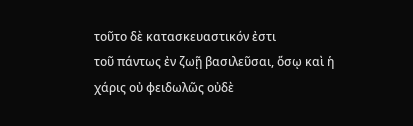τοῦτο δὲ κατασκευαστικόν ἐστι
τοῦ πάντως ἐν ζωῇ βασιλεῦσαι, ὅσῳ καὶ ἡ χάρις οὐ φειδωλῶς οὐδὲ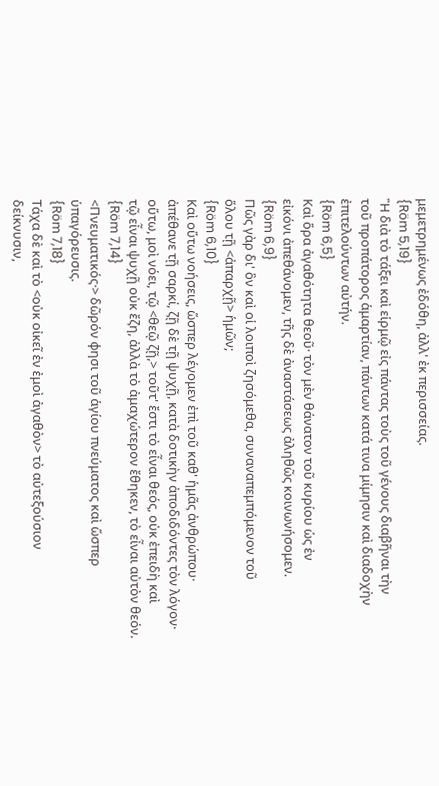μεμετρημένως ἐδόθη, ἀλλ' ἐκ περισσείας.
{Röm 5,19}
Ἢ διὰ τὸ τάξει καὶ εἱρμῷ εἰς πάντας τοὺς τοῦ γένους διαβῆναι τὴν
τοῦ προπάτορος ἁμαρτίαν, πάντων κατά τινα μίμησιν καὶ διαδοχὴν
ἐπιτελούντων αὐτήν.
{Röm 6,5}
Καὶ ὅρα ἀγαθότητα θεοῦ· τὸν μὲν θάνατον τοῦ κυρίου ὡς ἐν
εἰκόνι ἀπεθάνομεν, τῆς δὲ ἀναστάσεως ἀληθῶς κοινωνήσομεν.
{Röm 6,9}
Πῶς γὰρ δι' ὃν καὶ οἱ λοιποὶ ζησόμεθα, συναναπεμπόμενον τοῦ
ὅλου τῇ <ἀπαρχῇ> ἡμῶν;
{Röm 6,10}
Καὶ οὕτω νοήσεις, ὥσπερ λέγομεν ἐπὶ τοῦ καθ' ἡμᾶς ἀνθρώπου·
ἀπέθανε τῇ σαρκί, ζῇ δὲ τῇ ψυχῇ, κατὰ δοτικὴν ἀποδιδόντες τὸν λόγον·
οὕτω, μοὶ νόει, τῷ <θεῷ ζῇ,> τοῦτ' ἔστι τὸ εἶναι θεός, οὐκ ἐπειδὴ καὶ
τῷ εἶναι ψυχῇ οὐκ ἔζη, ἀλλὰ τὸ ἀμαχώτερον ἔθηκεν, τὸ εἶναι αὐτὸν θεόν.
{Röm 7,14}
<Πνευματικός·> δῶρόν φησι τοῦ ἁγίου πνεύματος καὶ ὥσπερ
ὑπαγόρευσις.
{Röm 7,18}
Τάχα δὲ καὶ τὸ <οὐκ οἰκεῖ ἐν ἐμοὶ ἀγαθὸν> τὸ αὐτεξούσιον
δείκνυσιν,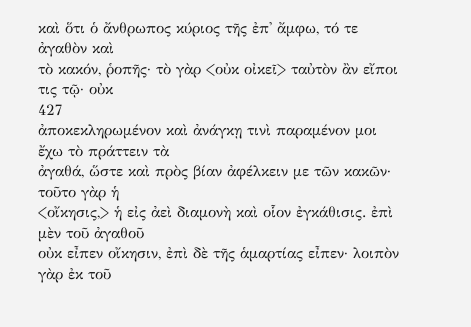καὶ ὅτι ὁ ἄνθρωπος κύριος τῆς ἐπ' ἄμφω, τό τε ἀγαθὸν καὶ
τὸ κακόν, ῥοπῆς· τὸ γὰρ <οὐκ οἰκεῖ> ταὐτὸν ἂν εἴποι τις τῷ· οὐκ
427
ἀποκεκληρωμένον καὶ ἀνάγκῃ τινὶ παραμένον μοι ἔχω τὸ πράττειν τὰ
ἀγαθά, ὥστε καὶ πρὸς βίαν ἀφέλκειν με τῶν κακῶν· τοῦτο γὰρ ἡ
<οἴκησις,> ἡ εἰς ἀεὶ διαμονὴ καὶ οἷον ἐγκάθισις. ἐπὶ μὲν τοῦ ἀγαθοῦ
οὐκ εἶπεν οἴκησιν, ἐπὶ δὲ τῆς ἁμαρτίας εἶπεν· λοιπὸν γὰρ ἐκ τοῦ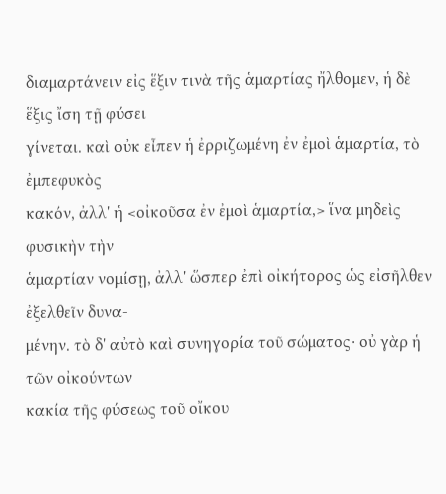διαμαρτάνειν εἰς ἕξιν τινὰ τῆς ἁμαρτίας ἤλθομεν, ἡ δὲ ἕξις ἴση τῇ φύσει
γίνεται. καὶ οὐκ εἶπεν ἡ ἐρριζωμένη ἐν ἐμοὶ ἁμαρτία, τὸ ἐμπεφυκὸς
κακόν, ἀλλ' ἡ <οἰκοῦσα ἐν ἐμοὶ ἁμαρτία,> ἵνα μηδεὶς φυσικὴν τὴν
ἁμαρτίαν νομίσῃ, ἀλλ' ὥσπερ ἐπὶ οἰκήτορος ὡς εἰσῆλθεν ἐξελθεῖν δυνα-
μένην. τὸ δ' αὐτὸ καὶ συνηγορία τοῦ σώματος· οὐ γὰρ ἡ τῶν οἰκούντων
κακία τῆς φύσεως τοῦ οἴκου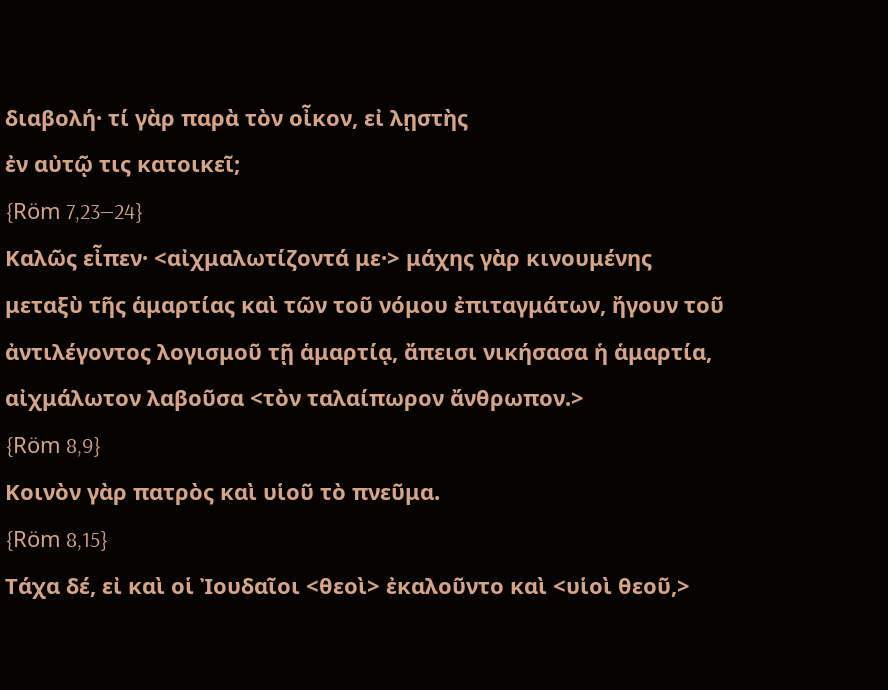διαβολή· τί γὰρ παρὰ τὸν οἶκον, εἰ λῃστὴς
ἐν αὐτῷ τις κατοικεῖ;
{Röm 7,23—24}
Καλῶς εἶπεν· <αἰχμαλωτίζοντά με·> μάχης γὰρ κινουμένης
μεταξὺ τῆς ἁμαρτίας καὶ τῶν τοῦ νόμου ἐπιταγμάτων, ἤγουν τοῦ
ἀντιλέγοντος λογισμοῦ τῇ ἁμαρτίᾳ, ἄπεισι νικήσασα ἡ ἁμαρτία,
αἰχμάλωτον λαβοῦσα <τὸν ταλαίπωρον ἄνθρωπον.>
{Röm 8,9}
Κοινὸν γὰρ πατρὸς καὶ υἱοῦ τὸ πνεῦμα.
{Röm 8,15}
Τάχα δέ, εἰ καὶ οἱ Ἰουδαῖοι <θεοὶ> ἐκαλοῦντο καὶ <υἱοὶ θεοῦ,>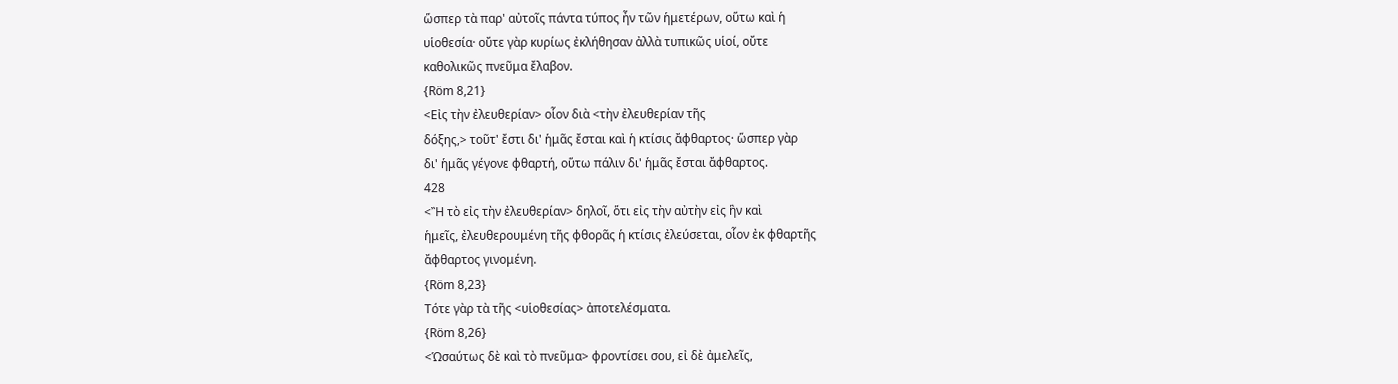ὥσπερ τὰ παρ' αὐτοῖς πάντα τύπος ἦν τῶν ἡμετέρων, οὕτω καὶ ἡ
υἱοθεσία· οὔτε γὰρ κυρίως ἐκλήθησαν ἀλλὰ τυπικῶς υἱοί, οὔτε
καθολικῶς πνεῦμα ἔλαβον.
{Röm 8,21}
<Εἰς τὴν ἐλευθερίαν> οἷον διὰ <τὴν ἐλευθερίαν τῆς
δόξης,> τοῦτ' ἔστι δι' ἡμᾶς ἔσται καὶ ἡ κτίσις ἄφθαρτος· ὥσπερ γὰρ
δι' ἡμᾶς γέγονε φθαρτή, οὕτω πάλιν δι' ἡμᾶς ἔσται ἄφθαρτος.
428
<Ἢ τὸ εἰς τὴν ἐλευθερίαν> δηλοῖ, ὅτι εἰς τὴν αὐτὴν εἰς ἣν καὶ
ἡμεῖς, ἐλευθερουμένη τῆς φθορᾶς ἡ κτίσις ἐλεύσεται, οἷον ἐκ φθαρτῆς
ἄφθαρτος γινομένη.
{Röm 8,23}
Τότε γὰρ τὰ τῆς <υἱοθεσίας> ἀποτελέσματα.
{Röm 8,26}
<Ὡσαύτως δὲ καὶ τὸ πνεῦμα> φροντίσει σου, εἰ δὲ ἀμελεῖς,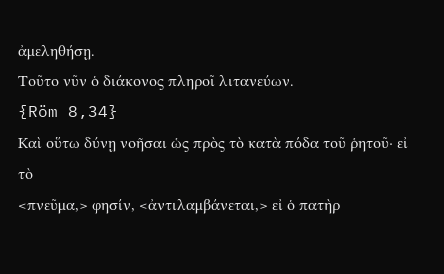ἀμεληθήσῃ.
Τοῦτο νῦν ὁ διάκονος πληροῖ λιτανεύων.
{Röm 8,34}
Καὶ οὕτω δύνῃ νοῆσαι ὡς πρὸς τὸ κατὰ πόδα τοῦ ῥητοῦ· εἰ τὸ
<πνεῦμα,> φησίν, <ἀντιλαμβάνεται,> εἰ ὁ πατὴρ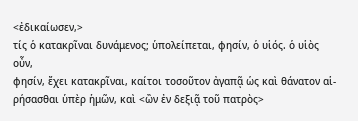<ἐδικαίωσεν,>
τίς ὁ κατακρῖναι δυνάμενος; ὑπολείπεται, φησίν, ὁ υἱός. ὁ υἱὸς οὖν,
φησίν, ἔχει κατακρῖναι, καίτοι τοσοῦτον ἀγαπᾷ ὡς καὶ θάνατον αἱ-
ρήσασθαι ὑπὲρ ἡμῶν, καὶ <ὢν ἐν δεξιᾷ τοῦ πατρὸς>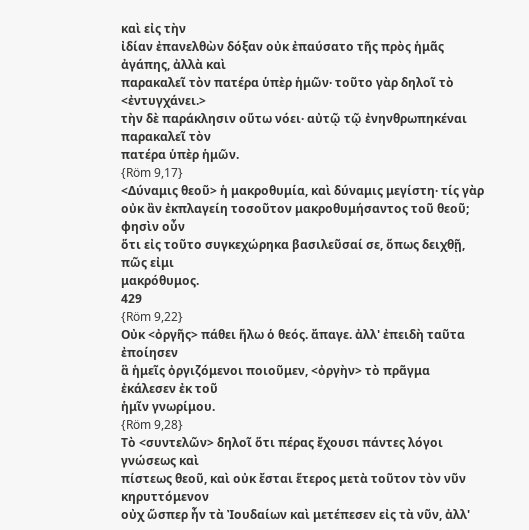καὶ εἰς τὴν
ἰδίαν ἐπανελθὼν δόξαν οὐκ ἐπαύσατο τῆς πρὸς ἡμᾶς ἀγάπης, ἀλλὰ καὶ
παρακαλεῖ τὸν πατέρα ὑπὲρ ἡμῶν· τοῦτο γὰρ δηλοῖ τὸ <ἐντυγχάνει.>
τὴν δὲ παράκλησιν οὕτω νόει· αὐτῷ τῷ ἐνηνθρωπηκέναι παρακαλεῖ τὸν
πατέρα ὑπὲρ ἡμῶν.
{Röm 9,17}
<Δύναμις θεοῦ> ἡ μακροθυμία, καὶ δύναμις μεγίστη· τίς γὰρ
οὐκ ἂν ἐκπλαγείη τοσοῦτον μακροθυμήσαντος τοῦ θεοῦ; φησὶν οὖν
ὅτι εἰς τοῦτο συγκεχώρηκα βασιλεῦσαί σε, ὅπως δειχθῇ, πῶς εἰμι
μακρόθυμος.
429
{Röm 9,22}
Οὐκ <ὀργῆς> πάθει ἥλω ὁ θεός. ἄπαγε. ἀλλ' ἐπειδὴ ταῦτα ἐποίησεν
ἃ ἡμεῖς ὀργιζόμενοι ποιοῦμεν, <ὀργὴν> τὸ πρᾶγμα ἐκάλεσεν ἐκ τοῦ
ἡμῖν γνωρίμου.
{Röm 9,28}
Τὸ <συντελῶν> δηλοῖ ὅτι πέρας ἔχουσι πάντες λόγοι γνώσεως καὶ
πίστεως θεοῦ, καὶ οὐκ ἔσται ἕτερος μετὰ τοῦτον τὸν νῦν κηρυττόμενον
οὐχ ὥσπερ ἦν τὰ Ἰουδαίων καὶ μετέπεσεν εἰς τὰ νῦν, ἀλλ'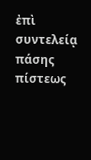ἐπὶ συντελείᾳ
πάσης πίστεως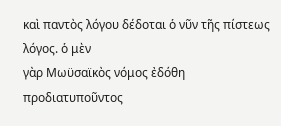καὶ παντὸς λόγου δέδοται ὁ νῦν τῆς πίστεως λόγος. ὁ μὲν
γὰρ Μωϋσαϊκὸς νόμος ἐδόθη προδιατυποῦντος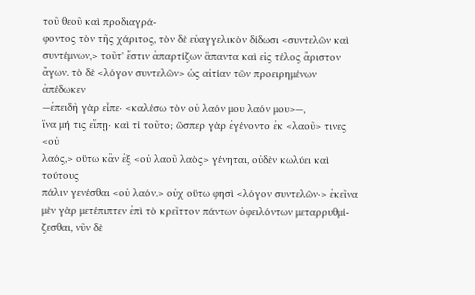τοῦ θεοῦ καὶ προδιαγρά-
φοντος τὸν τῆς χάριτος, τὸν δὲ εὐαγγελικὸν δίδωσι <συντελῶν καὶ
συντέμνων,> τοῦτ' ἔστιν ἀπαρτίζων ἅπαντα καὶ εἰς τέλος ἄριστον
ἄγων. τὸ δὲ <λόγον συντελῶν> ὡς αἰτίαν τῶν προειρημένων ἀπέδωκεν
—ἐπειδὴ γὰρ εἶπε· <καλέσω τὸν οὐ λαόν μου λαόν μου>—,
ἵνα μή τις εἴπῃ· καὶ τί τοῦτο; ὥσπερ γὰρ ἐγένοντο ἐκ <λαοῦ> τινες <οὐ
λαός,> οὕτω κἂν ἐξ <οὐ λαοῦ λαὸς> γένηται, οὐδὲν κωλύει καὶ τούτους
πάλιν γενέσθαι <οὐ λαόν.> οὐχ οὕτω φησὶ <λόγον συντελῶν·> ἐκεῖνα
μὲν γὰρ μετέπιπτεν ἐπὶ τὸ κρεῖττον πάντων ὀφειλόντων μεταρρυθμί-
ζεσθαι, νῦν δὲ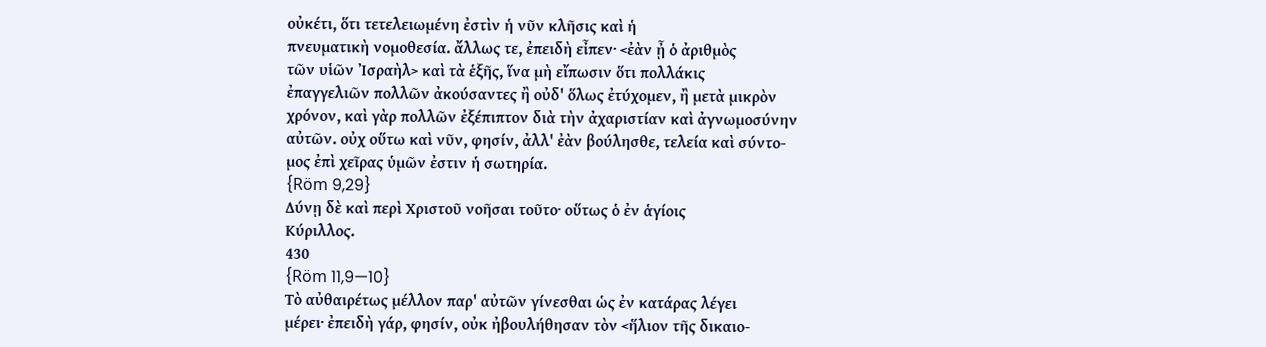οὐκέτι, ὅτι τετελειωμένη ἐστὶν ἡ νῦν κλῆσις καὶ ἡ
πνευματικὴ νομοθεσία. ἄλλως τε, ἐπειδὴ εἶπεν· <ἐὰν ᾖ ὁ ἀριθμὸς
τῶν υἱῶν Ἰσραὴλ> καὶ τὰ ἑξῆς, ἵνα μὴ εἴπωσιν ὅτι πολλάκις
ἐπαγγελιῶν πολλῶν ἀκούσαντες ἢ οὐδ' ὅλως ἐτύχομεν, ἢ μετὰ μικρὸν
χρόνον, καὶ γὰρ πολλῶν ἐξέπιπτον διὰ τὴν ἀχαριστίαν καὶ ἀγνωμοσύνην
αὐτῶν. οὐχ οὕτω καὶ νῦν, φησίν, ἀλλ' ἐὰν βούλησθε, τελεία καὶ σύντο-
μος ἐπὶ χεῖρας ὑμῶν ἐστιν ἡ σωτηρία.
{Röm 9,29}
Δύνῃ δὲ καὶ περὶ Χριστοῦ νοῆσαι τοῦτο· οὕτως ὁ ἐν ἁγίοις
Κύριλλος.
430
{Röm 11,9—10}
Τὸ αὐθαιρέτως μέλλον παρ' αὐτῶν γίνεσθαι ὡς ἐν κατάρας λέγει
μέρει· ἐπειδὴ γάρ, φησίν, οὐκ ἠβουλήθησαν τὸν <ἥλιον τῆς δικαιο-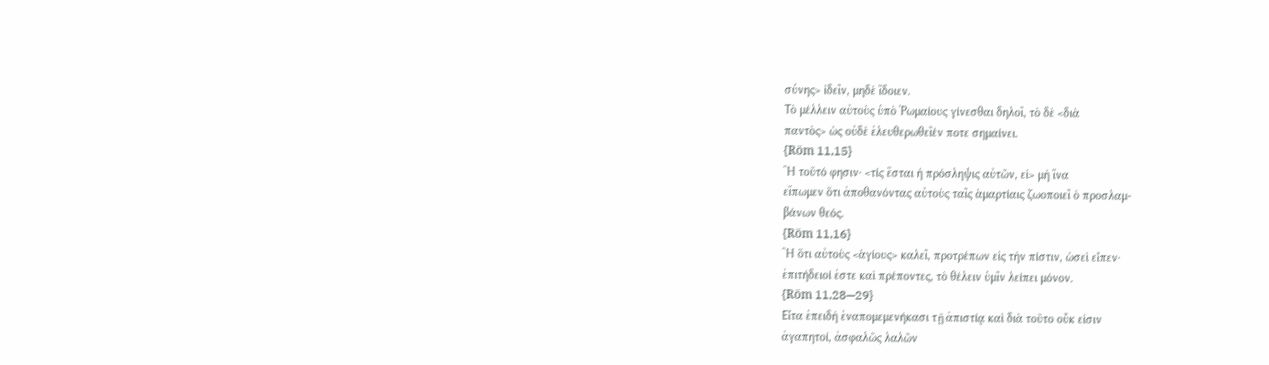σύνης> ἰδεῖν, μηδὲ ἴδοιεν.
Τὸ μέλλειν αὐτοὺς ὑπὸ Ῥωμαίους γίνεσθαι δηλοῖ, τὸ δὲ <διὰ
παντὸς> ὡς οὐδὲ ἐλευθερωθεῖέν ποτε σημαίνει.
{Röm 11,15}
Ἢ τοῦτό φησιν· <τίς ἔσται ἡ πρόσληψις αὐτῶν, εἰ> μὴ ἵνα
εἴπωμεν ὅτι ἀποθανόντας αὐτοὺς ταῖς ἁμαρτίαις ζωοποιεῖ ὁ προσλαμ-
βάνων θεός.
{Röm 11,16}
Ἢ ὅτι αὐτοὺς <ἁγίους> καλεῖ, προτρέπων εἰς τὴν πίστιν, ὡσεὶ εἶπεν·
ἐπιτήδειοί ἐστε καὶ πρέποντες, τὸ θέλειν ὑμῖν λείπει μόνον.
{Röm 11,28—29}
Εἶτα ἐπειδὴ ἐναπομεμενήκασι τῇ ἀπιστίᾳ καὶ διὰ τοῦτο οὔκ εἰσιν
ἀγαπητοί, ἀσφαλῶς λαλῶν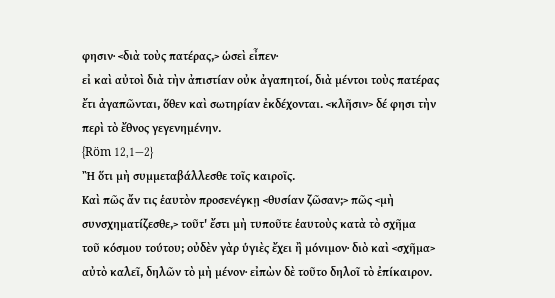φησιν· <διὰ τοὺς πατέρας,> ὡσεὶ εἶπεν·
εἰ καὶ αὐτοὶ διὰ τὴν ἀπιστίαν οὐκ ἀγαπητοί, διὰ μέντοι τοὺς πατέρας
ἔτι ἀγαπῶνται, ὅθεν καὶ σωτηρίαν ἐκδέχονται. <κλῆσιν> δέ φησι τὴν
περὶ τὸ ἔθνος γεγενημένην.
{Röm 12,1—2}
Ἢ ὅτι μὴ συμμεταβάλλεσθε τοῖς καιροῖς.
Καὶ πῶς ἄν τις ἑαυτὸν προσενέγκῃ <θυσίαν ζῶσαν;> πῶς <μὴ
συνσχηματίζεσθε,> τοῦτ' ἔστι μὴ τυποῦτε ἑαυτοὺς κατὰ τὸ σχῆμα
τοῦ κόσμου τούτου; οὐδὲν γὰρ ὑγιὲς ἔχει ἢ μόνιμον· διὸ καὶ <σχῆμα>
αὐτὸ καλεῖ, δηλῶν τὸ μὴ μένον· εἰπὼν δὲ τοῦτο δηλοῖ τὸ ἐπίκαιρον.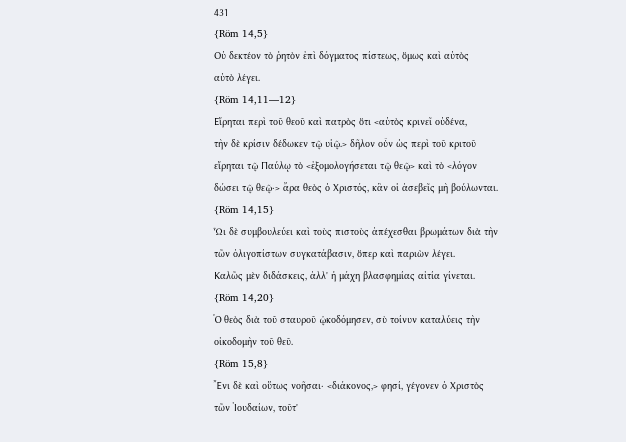431
{Röm 14,5}
Οὐ δεκτέον τὸ ῥητὸν ἐπὶ δόγματος πίστεως, ὅμως καὶ αὐτὸς
αὐτὸ λέγει.
{Röm 14,11—12}
Εἴρηται περὶ τοῦ θεοῦ καὶ πατρὸς ὅτι <αὐτὸς κρινεῖ οὐδένα,
τὴν δὲ κρίσιν δέδωκεν τῷ υἱῷ.> δῆλον οὖν ὡς περὶ τοῦ κριτοῦ
εἴρηται τῷ Παύλῳ τὸ <ἐξομολογήσεται τῷ θεῷ> καὶ τὸ <λόγον
δώσει τῷ θεῷ·> ἄρα θεὸς ὁ Χριστός, κἂν οἱ ἀσεβεῖς μὴ βούλωνται.
{Röm 14,15}
Ὧι δὲ συμβουλεύει καὶ τοὺς πιστοὺς ἀπέχεσθαι βρωμάτων διὰ τὴν
τῶν ὀλιγοπίστων συγκατάβασιν, ὅπερ καὶ παριὼν λέγει.
Καλῶς μὲν διδάσκεις, ἀλλ' ἡ μάχη βλασφημίας αἰτία γίνεται.
{Röm 14,20}
Ὁ θεὸς διὰ τοῦ σταυροῦ ᾠκοδόμησεν, σὺ τοίνυν καταλύεις τὴν
οἰκοδομὴν τοῦ θεῦ.
{Röm 15,8}
Ἔνι δὲ καὶ οὕτως νοῆσαι· <διάκονος,> φησί, γέγονεν ὁ Χριστὸς
τῶν Ἰουδαίων, τοῦτ'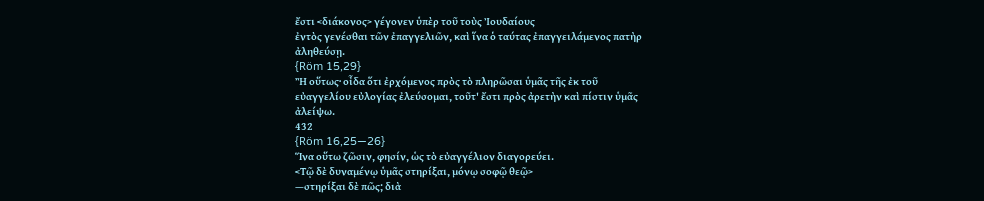ἔστι <διάκονος> γέγονεν ὑπὲρ τοῦ τοὺς Ἰουδαίους
ἐντὸς γενέσθαι τῶν ἐπαγγελιῶν, καὶ ἵνα ὁ ταύτας ἐπαγγειλάμενος πατὴρ
ἀληθεύσῃ.
{Röm 15,29}
Ἢ οὕτως· οἶδα ὅτι ἐρχόμενος πρὸς τὸ πληρῶσαι ὑμᾶς τῆς ἐκ τοῦ
εὐαγγελίου εὐλογίας ἐλεύσομαι, τοῦτ' ἔστι πρὸς ἀρετὴν καὶ πίστιν ὑμᾶς
ἀλείψω.
432
{Röm 16,25—26}
Ἵνα οὕτω ζῶσιν, φησίν, ὡς τὸ εὐαγγέλιον διαγορεύει.
<Τῷ δὲ δυναμένῳ ὑμᾶς στηρίξαι, μόνῳ σοφῷ θεῷ>
—στηρίξαι δὲ πῶς; διὰ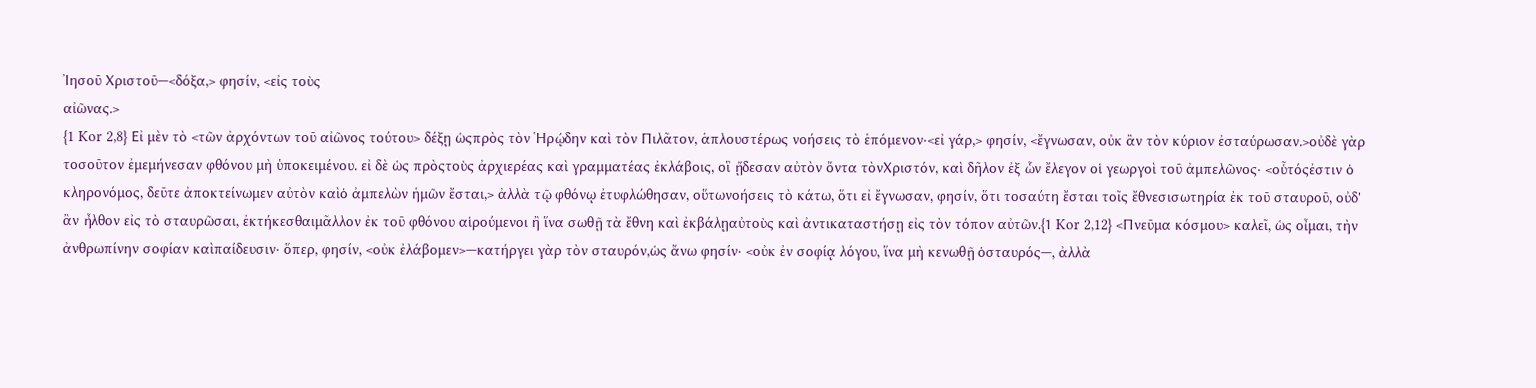Ἰησοῦ Χριστοῦ—<δόξα,> φησίν, <εἰς τοὺς
αἰῶνας.>
{1 Kor 2,8} Εἰ μὲν τὸ <τῶν ἀρχόντων τοῦ αἰῶνος τούτου> δέξῃ ὡςπρὸς τὸν Ἡρῴδην καὶ τὸν Πιλᾶτον, ἁπλουστέρως νοήσεις τὸ ἑπόμενον·<εἰ γάρ,> φησίν, <ἔγνωσαν, οὐκ ἂν τὸν κύριον ἐσταύρωσαν.>οὐδὲ γὰρ τοσοῦτον ἐμεμήνεσαν φθόνου μὴ ὑποκειμένου. εἰ δὲ ὡς πρὸςτοὺς ἀρχιερέας καὶ γραμματέας ἐκλάβοις, οἳ ᾔδεσαν αὐτὸν ὄντα τὸνΧριστόν, καὶ δῆλον ἐξ ὧν ἔλεγον οἱ γεωργοὶ τοῦ ἀμπελῶνος· <οὗτόςἐστιν ὁ κληρονόμος, δεῦτε ἀποκτείνωμεν αὐτὸν καὶὁ ἀμπελὼν ἡμῶν ἔσται,> ἀλλὰ τῷ φθόνῳ ἐτυφλώθησαν, οὕτωνοήσεις τὸ κάτω, ὅτι εἰ ἔγνωσαν, φησίν, ὅτι τοσαύτη ἔσται τοῖς ἔθνεσισωτηρία ἐκ τοῦ σταυροῦ, οὐδ' ἂν ἦλθον εἰς τὸ σταυρῶσαι, ἐκτήκεσθαιμᾶλλον ἐκ τοῦ φθόνου αἱρούμενοι ἢ ἵνα σωθῇ τὰ ἔθνη καὶ ἐκβάλῃαὐτοὺς καὶ ἀντικαταστήσῃ εἰς τὸν τόπον αὐτῶν.{1 Kor 2,12} <Πνεῦμα κόσμου> καλεῖ, ὡς οἶμαι, τὴν ἀνθρωπίνην σοφίαν καὶπαίδευσιν· ὅπερ, φησίν, <οὐκ ἐλάβομεν>—κατήργει γὰρ τὸν σταυρόν,ὡς ἄνω φησίν· <οὐκ ἐν σοφίᾳ λόγου, ἵνα μὴ κενωθῇ ὁσταυρός—, ἀλλὰ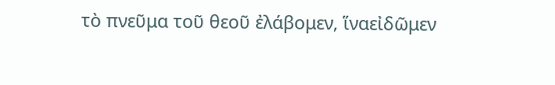τὸ πνεῦμα τοῦ θεοῦ ἐλάβομεν, ἵναεἰδῶμεν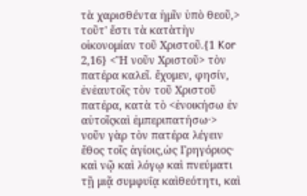τὰ χαρισθέντα ἡμῖν ὑπὸ θεοῦ,> τοῦτ' ἔστι τὰ κατὰτὴν οἰκονομίαν τοῦ Χριστοῦ.{1 Kor 2,16} <Ἢ νοῦν Χριστοῦ> τὸν πατέρα καλεῖ. ἔχομεν, φησίν, ἐνἑαυτοῖς τὸν τοῦ Χριστοῦ πατέρα, κατὰ τὸ <ἐνοικήσω ἐν αὐτοῖςκαὶ ἐμπεριπατήσω·> νοῦν γὰρ τὸν πατέρα λέγειν ἔθος τοῖς ἁγίοις,ὡς Γρηγόριος· καὶ νῷ καὶ λόγῳ καὶ πνεύματι τῇ μιᾷ συμφυΐᾳ καὶθεότητι, καὶ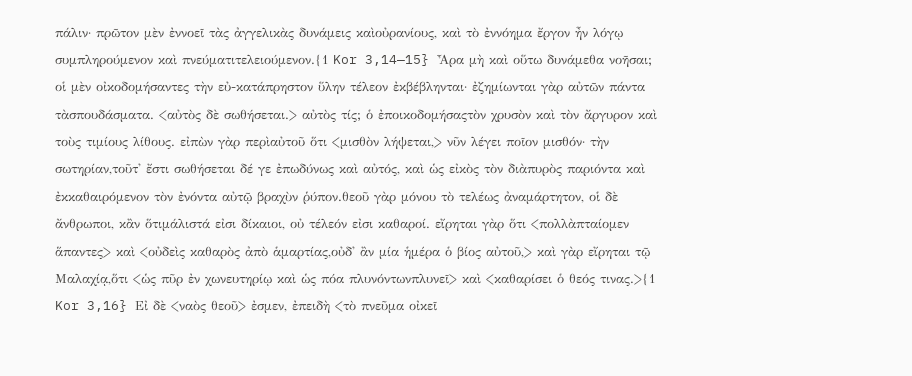πάλιν· πρῶτον μὲν ἐννοεῖ τὰς ἀγγελικὰς δυνάμεις καὶοὐρανίους, καὶ τὸ ἐννόημα ἔργον ἦν λόγῳ συμπληρούμενον καὶ πνεύματιτελειούμενον.{1 Kor 3,14—15} Ἆρα μὴ καὶ οὕτω δυνάμεθα νοῆσαι; οἱ μὲν οἰκοδομήσαντες τὴν εὐ-κατάπρηστον ὕλην τέλεον ἐκβέβληνται· ἐζημίωνται γὰρ αὐτῶν πάντα τὰσπουδάσματα. <αὐτὸς δὲ σωθήσεται.> αὐτὸς τίς; ὁ ἐποικοδομήσαςτὸν χρυσὸν καὶ τὸν ἄργυρον καὶ τοὺς τιμίους λίθους. εἰπὼν γὰρ περὶαὐτοῦ ὅτι <μισθὸν λήψεται,> νῦν λέγει ποῖον μισθόν· τὴν σωτηρίαν,τοῦτ' ἔστι σωθήσεται δέ γε ἐπωδύνως καὶ αὐτός, καὶ ὡς εἰκὸς τὸν διὰπυρὸς παριόντα καὶ ἐκκαθαιρόμενον τὸν ἐνόντα αὐτῷ βραχὺν ῥύπον.θεοῦ γὰρ μόνου τὸ τελέως ἀναμάρτητον, οἱ δὲ ἄνθρωποι, κἂν ὅτιμάλιστά εἰσι δίκαιοι, οὐ τέλεόν εἰσι καθαροί. εἴρηται γὰρ ὅτι <πολλὰπταίομεν ἅπαντες> καὶ <οὐδεὶς καθαρὸς ἀπὸ ἁμαρτίας,οὐδ' ἂν μία ἡμέρα ὁ βίος αὐτοῦ,> καὶ γὰρ εἴρηται τῷ Μαλαχίᾳ,ὅτι <ὡς πῦρ ἐν χωνευτηρίῳ καὶ ὡς πόα πλυνόντωνπλυνεῖ> καὶ <καθαρίσει ὁ θεός τινας.>{1 Kor 3,16} Εἰ δὲ <ναὸς θεοῦ> ἐσμεν, ἐπειδὴ <τὸ πνεῦμα οἰκεῖ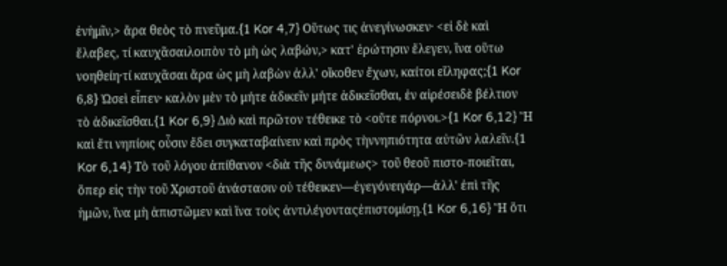ἐνἡμῖν,> ἄρα θεὸς τὸ πνεῦμα.{1 Kor 4,7} Οὕτως τις ἀνεγίνωσκεν· <εἰ δὲ καὶ ἔλαβες, τί καυχᾶσαιλοιπὸν τὸ μὴ ὡς λαβών,> κατ' ἐρώτησιν ἔλεγεν, ἵνα οὕτω νοηθείη·τί καυχᾶσαι ἄρα ὡς μὴ λαβὼν ἀλλ' οἴκοθεν ἔχων, καίτοι εἴληφας;{1 Kor 6,8} Ὡσεὶ εἶπεν· καλὸν μὲν τὸ μήτε ἀδικεῖν μήτε ἀδικεῖσθαι, ἐν αἱρέσειδὲ βέλτιον τὸ ἀδικεῖσθαι.{1 Kor 6,9} Διὸ καὶ πρῶτον τέθεικε τὸ <οὔτε πόρνοι.>{1 Kor 6,12} Ἢ καὶ ἔτι νηπίοις οὖσιν ἔδει συγκαταβαίνειν καὶ πρὸς τὴννηπιότητα αὐτῶν λαλεῖν.{1 Kor 6,14} Τὸ τοῦ λόγου ἀπίθανον <διὰ τῆς δυνάμεως> τοῦ θεοῦ πιστο-ποιεῖται, ὅπερ εἰς τὴν τοῦ Χριστοῦ ἀνάστασιν οὐ τέθεικεν—ἐγεγόνειγάρ—ἀλλ' ἐπὶ τῆς ἡμῶν, ἵνα μὴ ἀπιστῶμεν καὶ ἵνα τοὺς ἀντιλέγονταςἐπιστομίσῃ.{1 Kor 6,16} Ἢ ὅτι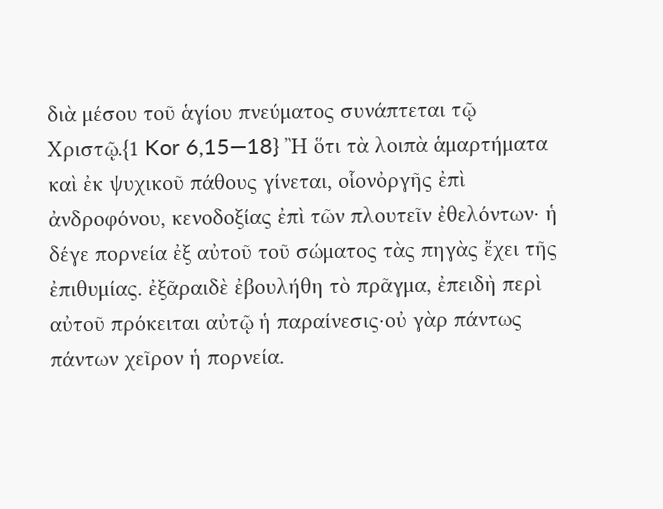διὰ μέσου τοῦ ἁγίου πνεύματος συνάπτεται τῷ Χριστῷ.{1 Kor 6,15—18} Ἢ ὅτι τὰ λοιπὰ ἁμαρτήματα καὶ ἐκ ψυχικοῦ πάθους γίνεται, οἷονὀργῆς ἐπὶ ἀνδροφόνου, κενοδοξίας ἐπὶ τῶν πλουτεῖν ἐθελόντων· ἡ δέγε πορνεία ἐξ αὐτοῦ τοῦ σώματος τὰς πηγὰς ἔχει τῆς ἐπιθυμίας. ἐξᾶραιδὲ ἐβουλήθη τὸ πρᾶγμα, ἐπειδὴ περὶ αὐτοῦ πρόκειται αὐτῷ ἡ παραίνεσις·οὐ γὰρ πάντως πάντων χεῖρον ἡ πορνεία.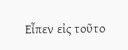Εἶπεν εἰς τοῦτο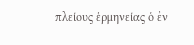πλείους ἑρμηνείας ὁ ἐν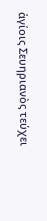ἁγίοις Σευηριανὸς τεύχει